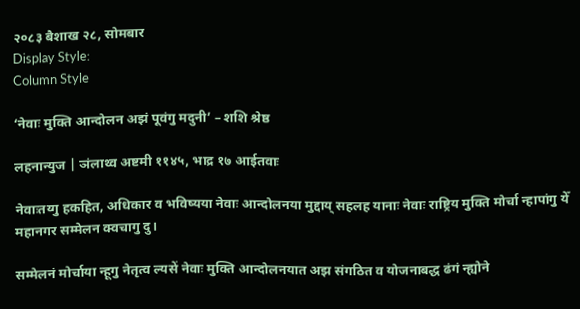२०८३ बैशाख २८, सोमबार
Display Style:
Column Style

‘नेवाः मुक्ति आन्दोलन अझं पूवंगु मदुनी’ – शशि श्रेष्ठ

लहनान्युज | ञंलाथ्व अष्टमी ११४५, भाद्र १७ आईतवाः

नेवाःतय्गु हकहित, अधिकार व भविष्यया नेवाः आन्दोलनया मुद्दाय् सहलह यानाः नेवाः राष्ट्रिय मुक्ति मोर्चा न्हापांगु येँ महानगर सम्मेलन क्वचागु दु।

सम्मेलनं मोर्चाया न्हूगु नेतृत्व ल्यसें नेवाः मुक्ति आन्दोलनयात अझ संगठित व योजनाबद्ध ढंगं न्ह्योने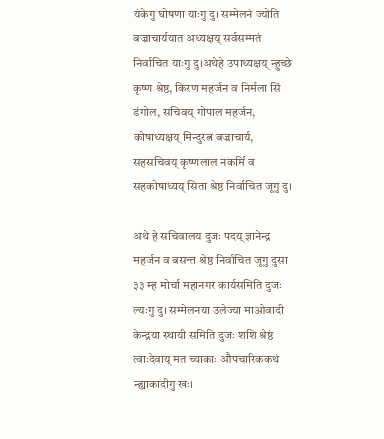यंकेगु घोषणा याःगु दु। सम्मेलनं ज्योति बज्राचार्ययात अध्यक्षय् सर्वसम्मतं निर्वाचित याःगु दु।अथेहे उपाध्यक्षय् न्हुच्छे कृष्ण श्रेष्ठ, किरण महर्जन व निर्मला सिं डंगोल, सचिवय् गोपाल महर्जन, कोषाध्यक्षय् मिन्दुरत्न बज्राचार्य, सहसचिवय् कृष्णलाल नकर्मि व सहकोषाध्यय् सिता श्रेष्ठ निर्वाचित जूगु दु।

अथे हे सचिवालय दुजः पदय् ज्ञानेन्द्र महर्जन व बसन्त श्रेष्ठ निर्वाचित जूगु दुसा ३३ म्ह मोर्चा महानगर कार्यसमिति दुजः ल्यःगु दु। सम्मेलनया उलेज्या माओवादी केन्द्रया स्थायी समिति दुजः शशि श्रेष्ठं त्वाःदेवाय् मत च्याकाः औपचारिककथं न्ह्याकादीगु खः।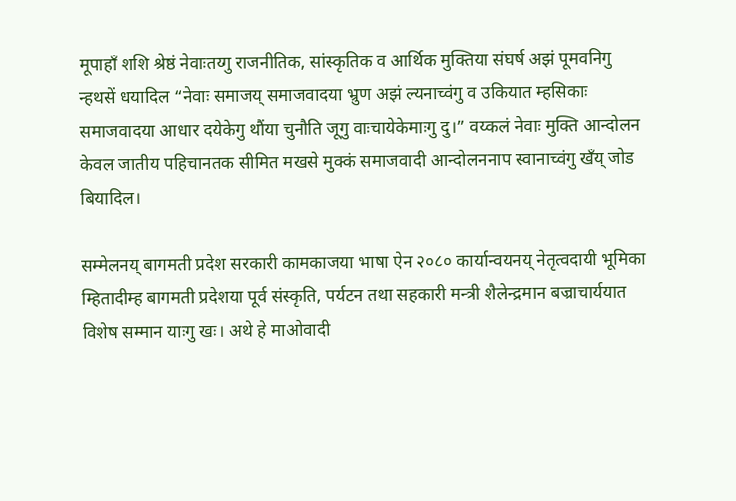मूपाहाँ शशि श्रेष्ठं नेवाःतय्गु राजनीतिक, सांस्कृतिक व आर्थिक मुक्तिया संघर्ष अझं पूमवनिगु न्हथसें धयादिल “नेवाः समाजय् समाजवादया भ्रुण अझं ल्यनाच्वंगु व उकियात म्हसिकाः समाजवादया आधार दयेकेगु थौंया चुनौति जूगु वाःचायेकेमाःगु दु।” वय्कलं नेवाः मुक्ति आन्दोलन केवल जातीय पहिचानतक सीमित मखसे मुक्कं समाजवादी आन्दोलननाप स्वानाच्वंगु खँय् जोड बियादिल।

सम्मेलनय् बागमती प्रदेश सरकारी कामकाजया भाषा ऐन २०८० कार्यान्वयनय् नेतृत्वदायी भूमिका म्हितादीम्ह बागमती प्रदेशया पूर्व संस्कृति, पर्यटन तथा सहकारी मन्त्री शैलेन्द्रमान बज्राचार्ययात विशेष सम्मान याःगु खः। अथे हे माओवादी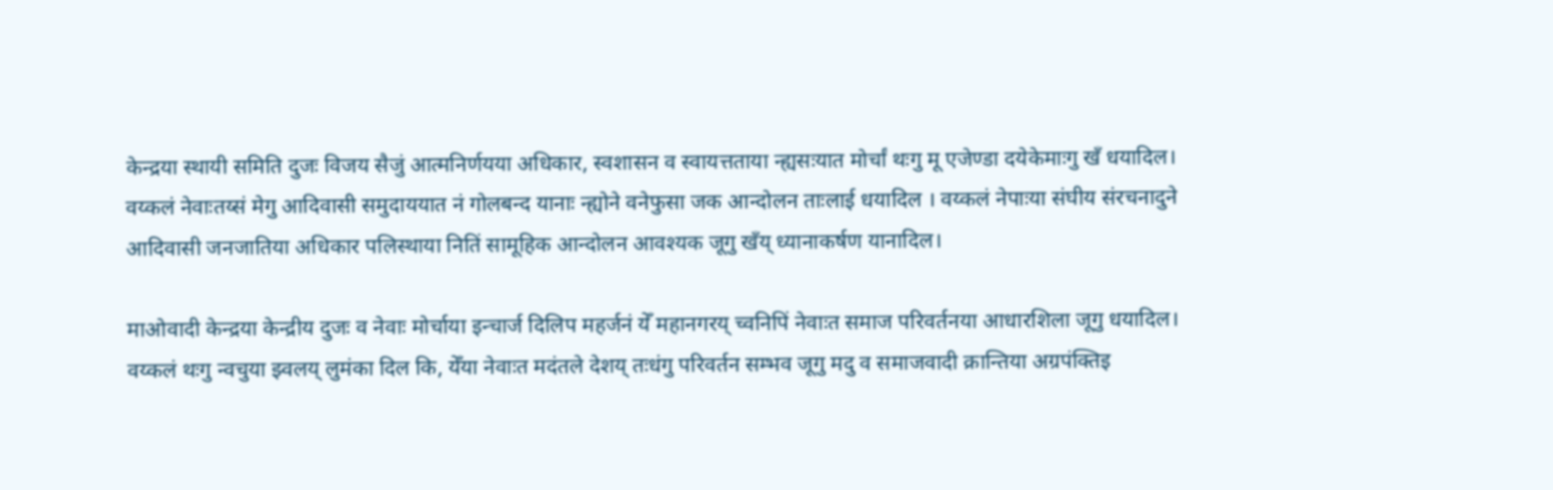केन्द्रया स्थायी समिति दुजः विजय सैजुं आत्मनिर्णयया अधिकार, स्वशासन व स्वायत्तताया न्ह्यसःयात मोर्चां थःगु मू एजेण्डा दयेकेमाःगु खँ धयादिल। वय्कलं नेवाःतय्सं मेगु आदिवासी समुदाययात नं गोलबन्द यानाः न्ह्योने वनेफुसा जक आन्दोलन ताःलाई धयादिल । वय्कलं नेपाःया संघीय संरचनादुने आदिवासी जनजातिया अधिकार पलिस्थाया नितिं सामूहिक आन्दोलन आवश्यक जूगु खँय् ध्यानाकर्षण यानादिल।

माओवादी केन्द्रया केन्द्रीय दुजः व नेवाः मोर्चाया इन्चार्ज दिलिप महर्जनं येँ महानगरय् च्वनिपिं नेवाःत समाज परिवर्तनया आधारशिला जूगु धयादिल। वय्कलं थःगु न्वचुया झ्वलय् लुमंका दिल कि, येँया नेवाःत मदंतले देशय् तःधंगु परिवर्तन सम्भव जूगु मदु व समाजवादी क्रान्तिया अग्रपंक्तिइ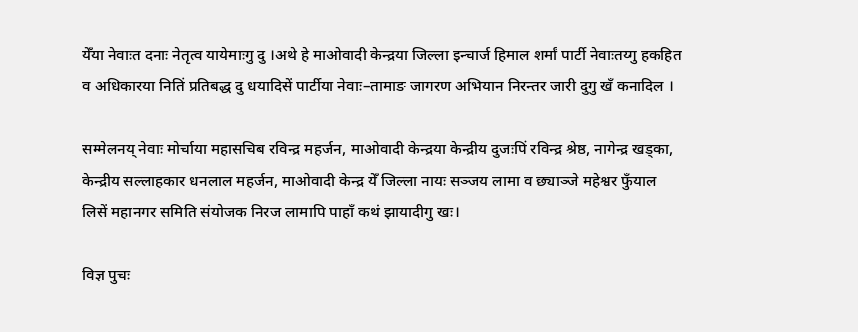येँया नेवाःत दनाः नेतृत्व यायेमाःगु दु ।अथे हे माओवादी केन्द्रया जिल्ला इन्चार्ज हिमाल शर्मां पार्टी नेवाःतय्गु हकहित व अधिकारया नितिं प्रतिबद्ध दु धयादिसें पार्टीया नेवाः–तामाङ जागरण अभियान निरन्तर जारी दुगु खँ कनादिल ।

सम्मेलनय् नेवाः मोर्चाया महासचिब रविन्द्र महर्जन, माओवादी केन्द्रया केन्द्रीय दुजःपिं रविन्द्र श्रेष्ठ, नागेन्द्र खड्का, केन्द्रीय सल्लाहकार धनलाल महर्जन, माओवादी केन्द्र येँ जिल्ला नायः सञ्जय लामा व छ्याञ्जे महेश्वर फुँयाल लिसें महानगर समिति संयोजक निरज लामापि पाहाँ कथं झायादीगु खः।

विज्ञ पुचः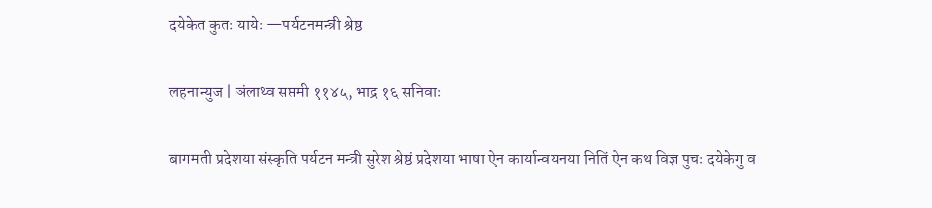दयेकेत कुतः यायेः —पर्यटनमन्त्री श्रेष्ठ

लहनान्युज | ञंलाथ्व सप्तमी ११४५, भाद्र १६ सनिवाः

बागमती प्रदेशया संस्कृति पर्यटन मन्त्री सुरेश श्रेष्ठं प्रदेशया भाषा ऐन कार्यान्वयनया नितिं ऐन कथ विज्ञ पुचः दयेकेगु व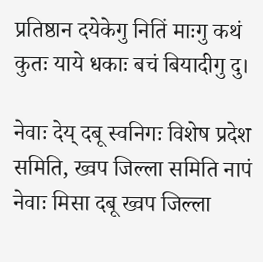प्रतिष्ठान दयेकेगु नितिं माःगु कथं कुतः याये धकाः बचं बियादीगु दु।

नेवाः देय् दबू स्वनिगः विशेष प्रदेश समिति, ख्वप जिल्ला समिति नापं नेवाः मिसा दबू ख्वप जिल्ला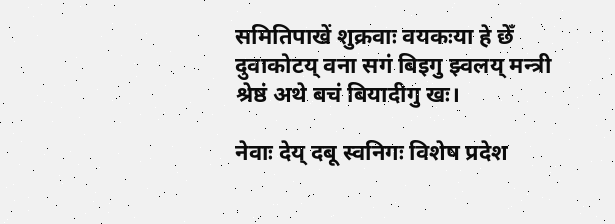समितिपाखें शुक्रवाः वयकःया हे छेँ दुवाकोटय् वना सगं बिइगु झ्वलय् मन्त्री श्रेष्ठं अथे बचं बियादीगु खः।

नेवाः देय् दबू स्वनिगः विशेष प्रदेश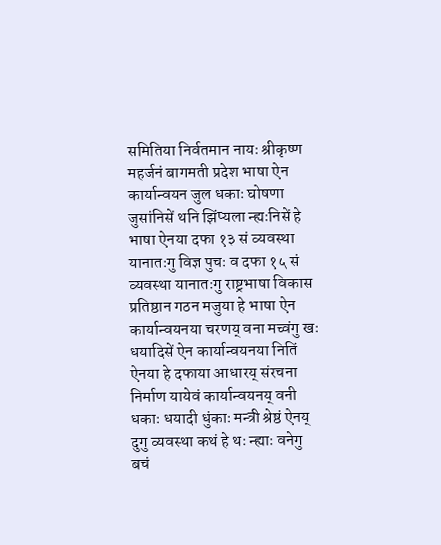समितिया निर्वतमान नायः श्रीकृष्ण महर्जनं बागमती प्रदेश भाषा ऐन कार्यान्वयन जुल धकाः घोषणा जुसांनिसें थनि झिंप्यला न्ह्यःनिसें हे भाषा ऐनया दफा १३ सं व्यवस्था यानातःगु विज्ञ पुचः व दफा १५ सं व्यवस्था यानातःगु राष्ट्रभाषा विकास प्रतिष्ठान गठन मजुया हे भाषा ऐन कार्यान्वयनया चरणय् वना मच्वंगु खः धयादिसें ऐन कार्यान्वयनया नितिं ऐनया हे दफाया आधारय् संरचना निर्माण यायेवं कार्यान्वयनय् वनी धकाः धयादी धुंकाः मन्त्री श्रेष्ठं ऐनय् दुगु व्यवस्था कथं हे थः न्ह्याः वनेगु बचं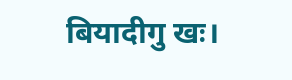बियादीगु खः।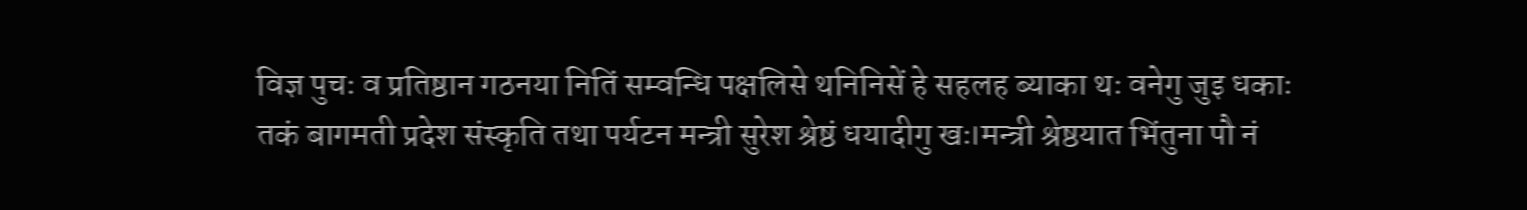विज्ञ पुचः व प्रतिष्ठान गठनया नितिं सम्वन्धि पक्षलिसे थनिनिसें हे सहलह ब्याका थः वनेगु जुइ धकाः तकं बागमती प्रदेश संस्कृति तथा पर्यटन मन्त्री सुरेश श्रेष्ठं धयादीगु खः।मन्त्री श्रेष्ठयात भिंतुना पौ नं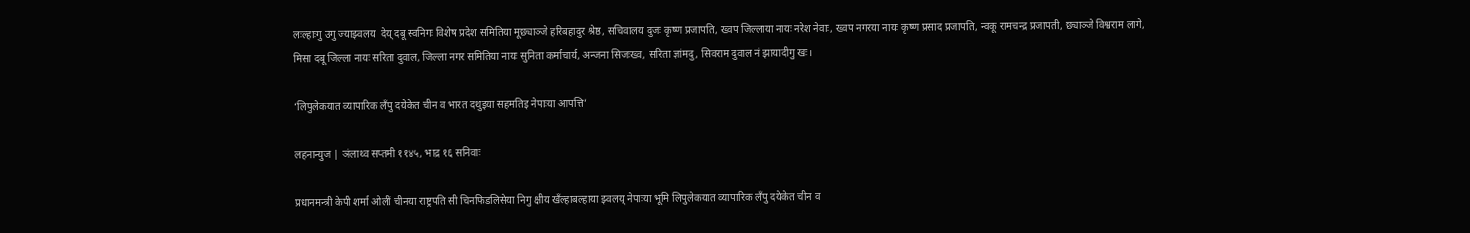लःल्हाःगु उगु ज्याझ्वलय  देय् दबू स्वनिगः विशेष प्रदेश समितिया मूछ्याञ्जे हरिबहादुर श्रेष्ठ, सचिवालय दुजः कृष्ण प्रजापति, ख्वप जिल्लाया नायः नरेश नेवाः, ख्वप नगरया नायः कृष्ण प्रसाद प्रजापति, न्वकू रामचन्द्र प्रजापती, छ्याञ्जे विश्वराम लागे, मिसा दबू जिल्ला नायः सरिता दुवाल, जिल्ला नगर समितिया नायः सुनिता कर्माचार्य, अन्जना सिजःख्व, सरिता ज्ञांमदु, सिवराम दुवाल नं झायादीगु खः।

‘लिपुलेकयात व्यापारिक लँपु दयेकेत चीन व भारत दथुइया सहमतिइ नेपाःया आपत्ति’

लहनान्युज | ञंलाथ्व सप्तमी ११४५, भाद्र १६ सनिवाः

प्रधानमन्त्री केपी शर्मा ओलीं चीनया राष्ट्रपति सी चिनफिडलिसेया निगु क्षीय खँल्हाबल्हाया झ्वलय् नेपाःया भूमि लिपुलेकयात व्यापारिक लँपु दयेकेत चीन व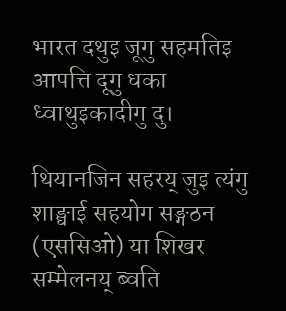भारत दथुइ जूगु सहमतिइ आपत्ति दूगु धका ध्वाथुइकादीगु दु।

थियानजिन सहरय् जुइ त्यंगु शाङ्घाई सहयोग सङ्गठन (एससिओ) या शिखर सम्मेलनय् ब्वति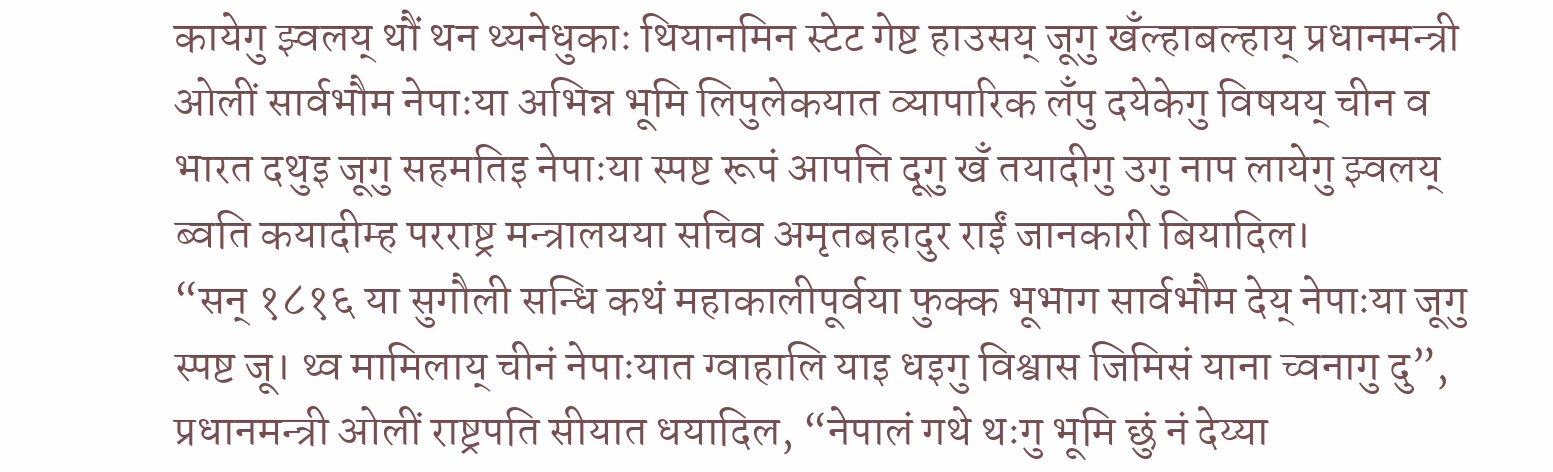कायेगु झ्वलय् थौं थन थ्यनेधुकाः थियानमिन स्टेट गेष्ट हाउसय् जूगु खँल्हाबल्हाय् प्रधानमन्त्री ओलीं सार्वभौम नेपाःया अभिन्न भूमि लिपुलेकयात व्यापारिक लँपु दयेकेगु विषयय् चीन व भारत दथुइ जूगु सहमतिइ नेपाःया स्पष्ट रूपं आपत्ति दूगु खँ तयादीगु उगु नाप लायेगु झ्वलय् ब्वति कयादीम्ह परराष्ट्र मन्त्रालयया सचिव अमृतबहादुर राईं जानकारी बियादिल।
“सन् १८१६ या सुगौली सन्धि कथं महाकालीपूर्वया फुक्क भूभाग सार्वभौम देय् नेपाःया जूगु स्पष्ट जू। थ्व मामिलाय् चीनं नेपाःयात ग्वाहालि याइ धइगु विश्वास जिमिसं याना च्वनागु दु”, प्रधानमन्त्री ओलीं राष्ट्रपति सीयात धयादिल, “नेपालं गथे थःगु भूमि छुं नं देय्या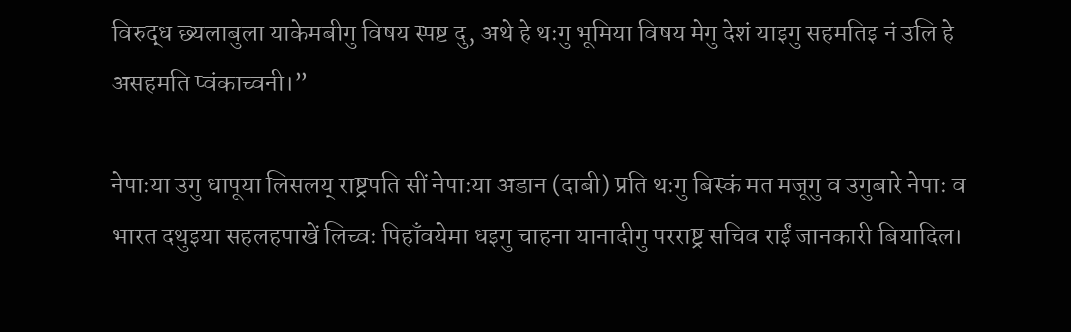विरुद्ध छ्यलाबुला याकेमबीगु विषय स्पष्ट दु, अथे हे थःगु भूमिया विषय मेगु देशं याइगु सहमतिइ नं उलि हे असहमति प्वंकाच्वनी।”

नेपाःया उगु धापूया लिसलय् राष्ट्रपति सीं नेपाःया अडान (दाबी) प्रति थःगु बिस्कं मत मजूगु व उगुबारे नेपाः व भारत दथुइया सहलहपाखें लिच्वः पिहाँवयेमा धइगु चाहना यानादीगु परराष्ट्र सचिव राईं जानकारी बियादिल।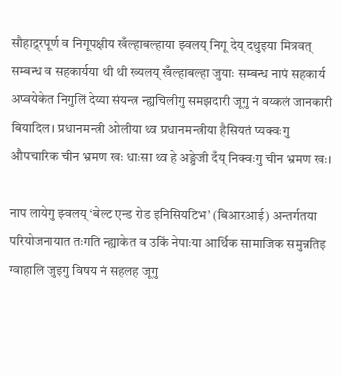सौहाद्र्रपूर्ण व निगूपक्षीय खँल्हाबल्हाया झ्वलय् निगू देय् दथुइया मित्रवत् सम्बन्ध व सहकार्यया थी थी ख्यलय् खँल्हाबल्हा जुयाः सम्बन्ध नापं सहकार्य अप्वयेकेत निगुलिं देय्या संयन्त्र न्ह्यचिलीगु समझदारी जूगु नं वय्कलं जानकारी बियादिल। प्रधानमन्त्री ओलीया थ्व प्रधानमन्त्रीया हैसियतं प्यक्वःगु औपचारिक चीन भ्रमण खः धाःसा थ्व हे अङ्ग्रेजी दँय् निक्वःगु चीन भ्रमण खः।

नाप लायेगु झ्वलय् ‘बेल्ट एन्ड रोड इनिसियटिभ’ (बिआरआई) अन्तर्गतया परियोजनायात तःगति न्ह्याकेत व उकिं नेपाःया आर्थिक सामाजिक समुन्नतिइ ग्वाहालि जुइगु विषय नं सहलह जूगु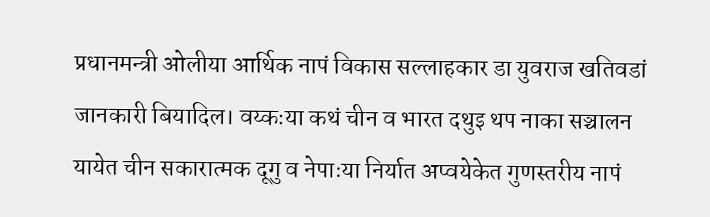प्रधानमन्त्री ओलीया आर्थिक नापं विकास सल्लाहकार डा युवराज खतिवडां जानकारी बियादिल। वय्कःया कथं चीन व भारत दथुइ थप नाका सञ्चालन यायेत चीन सकारात्मक दूगु व नेपाःया निर्यात अप्वयेकेत गुणस्तरीय नापं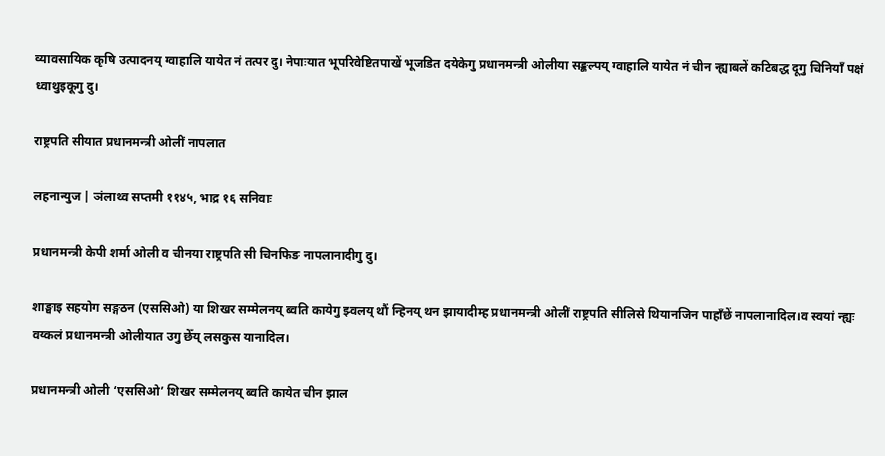व्यावसायिक कृषि उत्पादनय् ग्वाहालि यायेत नं तत्पर दु। नेपाःयात भूपरिवेष्टितपाखें भूजडित दयेकेगु प्रधानमन्त्री ओलीया सङ्कल्पय् ग्वाहालि यायेत नं चीन न्ह्याबलें कटिबद्ध दूगु चिनियाँ पक्षं ध्वाथुइकूगु दु।

राष्ट्रपति सीयात प्रधानमन्त्री ओलीं नापलात

लहनान्युज | ञंलाथ्व सप्तमी ११४५, भाद्र १६ सनिवाः

प्रधानमन्त्री केपी शर्मा ओली व चीनया राष्ट्रपति सी चिनफिङ नापलानादीगु दु।

शाङ्घाइ सहयोग सङ्गठन (एससिओ) या शिखर सम्मेलनय् ब्वति कायेगु झ्वलय् थौं न्हिनय् थन झायादीम्ह प्रधानमन्त्री ओलीं राष्ट्रपति सीलिसे थियानजिन पाहाँछें नापलानादिल।व स्वयां न्ह्यः वय्कलं प्रधानमन्त्री ओलीयात उगु छेँय् लसकुस यानादिल।

प्रधानमन्त्री ओली ‘एससिओ’ शिखर सम्मेलनय् ब्वति कायेत चीन झाल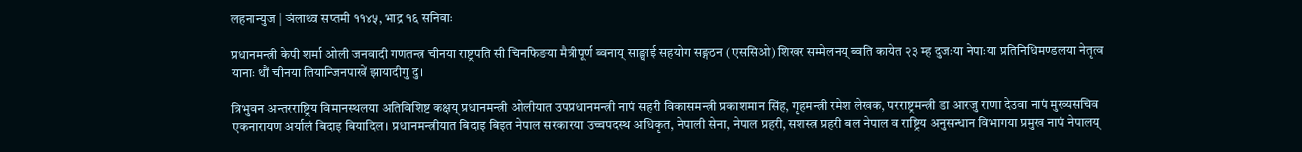लहनान्युज | ञंलाथ्व सप्तमी ११४५, भाद्र १६ सनिवाः

प्रधानमन्त्री केपी शर्मा ओली जनवादी गणतन्त्र चीनया राष्ट्रपति सी चिनफिङया मैत्रीपूर्ण ब्वनाय् साङ्घाई सहयोग सङ्गठन (एससिओ) शिखर सम्मेलनय् ब्वति कायेत २३ म्ह दुजःया नेपाःया प्रतिनिधिमण्डलया नेतृत्व यानाः थौं चीनया तियान्जिनपाखें झायादीगु दु।

त्रिभुवन अन्तरराष्ट्रिय विमानस्थलया अतिविशिष्ट कक्षय् प्रधानमन्त्री ओलीयात उपप्रधानमन्त्री नापं सहरी विकासमन्त्री प्रकाशमान सिंह, गृहमन्त्री रमेश लेखक, परराष्ट्रमन्त्री डा आरजु राणा देउवा नापं मुख्यसचिव एकनारायण अर्यालं बिदाइ बियादिल। प्रधानमन्त्रीयात बिदाइ बिइत नेपाल सरकारया उच्चपदस्थ अधिकृत, नेपाली सेना, नेपाल प्रहरी, सशस्त्र प्रहरी बल नेपाल व राष्ट्रिय अनुसन्धान विभागया प्रमुख नापं नेपालय्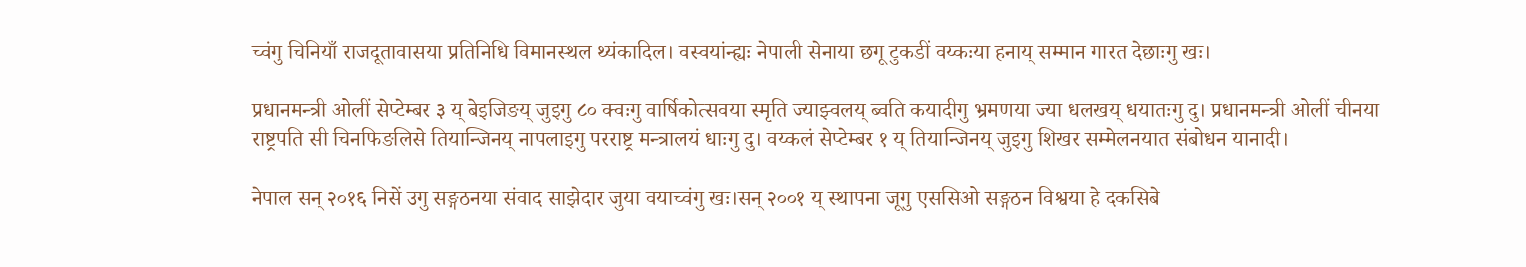च्वंगु चिनियाँ राजदूतावासया प्रतिनिधि विमानस्थल थ्यंकादिल। वस्वयांन्ह्यः नेपाली सेनाया छगू टुकडीं वय्कःया हनाय् सम्मान गारत देछाःगु खः।

प्रधानमन्त्री ओलीं सेप्टेम्बर ३ य् बेइजिङय् जुइगु ८० क्वःगु वार्षिकोत्सवया स्मृति ज्याझ्वलय् ब्वति कयादीगु भ्रमणया ज्या धलखय् धयातःगु दु। प्रधानमन्त्री ओलीं चीनया राष्ट्रपति सी चिनफिङलिसे तियान्जिनय् नापलाइगु परराष्ट्र मन्त्रालयं धाःगु दु। वय्कलं सेप्टेम्बर १ य् तियान्जिनय् जुइगु शिखर सम्मेलनयात संबोधन यानादी।

नेपाल सन् २०१६ निसें उगु सङ्गठनया संवाद साझेदार जुया वयाच्वंगु खः।सन् २००१ य् स्थापना जूगु एससिओ सङ्गठन विश्वया हे दकसिबे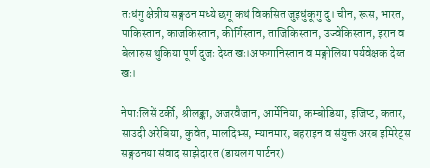तःधंगु क्षेत्रीय सङ्गठन मध्ये छगू कथं विकसित जुइधुंकूगु दु। चीन, रूस, भारत, पाकिस्तान, काजकिस्तान, कीर्गिस्तान, ताजिकिस्तान, उज्वेकिस्तान, इरान व बेलारुस थुकिया पूर्ण दुजः देय्त खः।अफगानिस्तान व मङ्गोलिया पर्यवेक्षक देय्त खः।

नेपाःलिसें टर्की, श्रीलङ्का, अजरवैजान, आर्मेनिया, कम्बोडिया, इजिप्ट, कतार, साउदी अरेबिया, कुवेत, मालदिभ्स, म्यानमार, बहराइन व संयुक्त अरब इमिरेट्स सङ्गठनया संवाद साझेदारत (डायलग पार्टनर)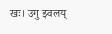खः। उगु झ्वलय्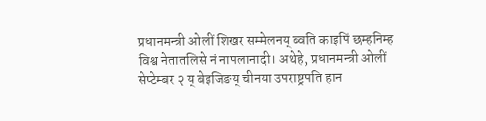प्रधानमन्त्री ओलीं शिखर सम्मेलनय् ब्वति काइपिं छम्हनिम्ह विश्व नेतातलिसे नं नापलानादी। अथेहे, प्रधानमन्त्री ओलीं सेप्टेम्बर २ य् बेइजिङय् चीनया उपराष्ट्रपति हान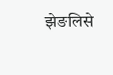झेङलिसे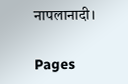नापलानादी।

Pages